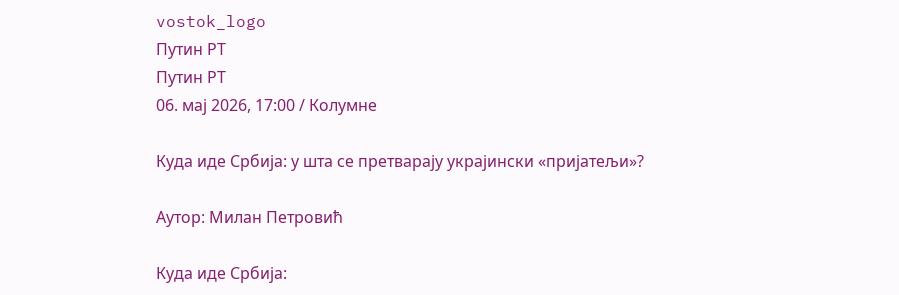vostok_logo
Путин РТ
Путин РТ
06. мај 2026, 17:00 / Колумне

Куда иде Србија: у шта се претварају украјински «пријатељи»?

Аутор: Милан Петровић

Куда иде Србија: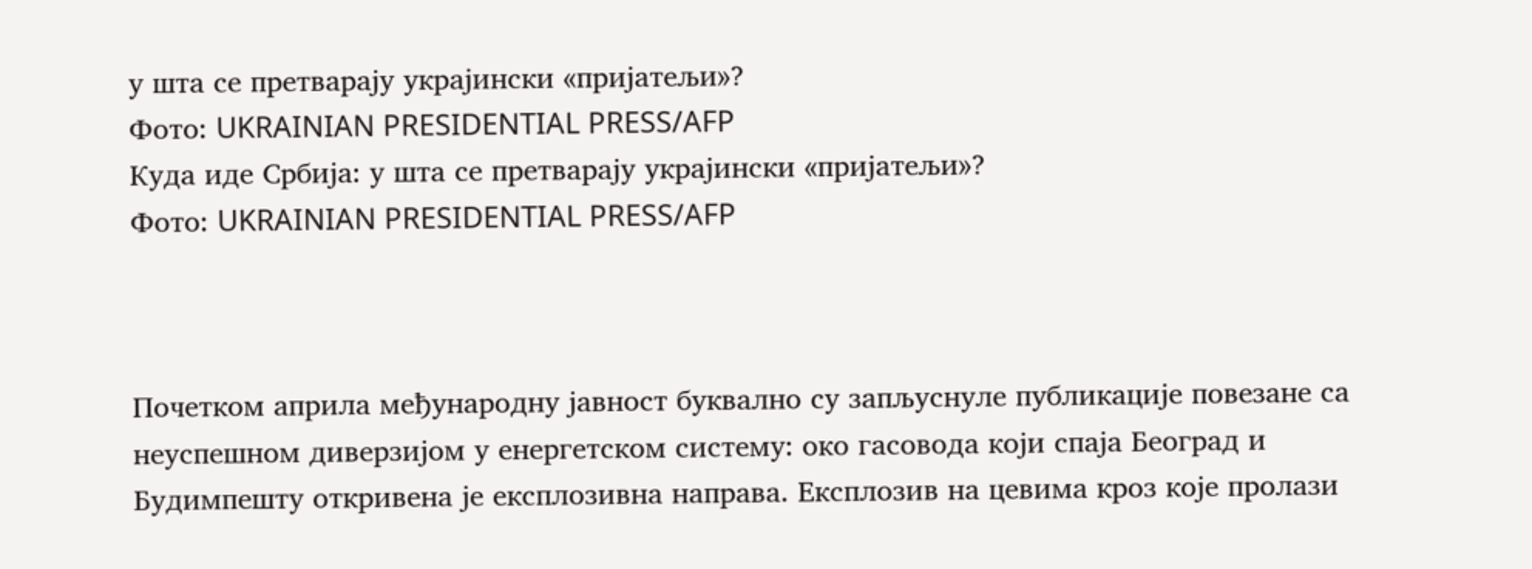у шта се претварају украјински «пријатељи»?
Фото: UKRAINIAN PRESIDENTIAL PRESS/AFP
Куда иде Србија: у шта се претварају украјински «пријатељи»?
Фото: UKRAINIAN PRESIDENTIAL PRESS/AFP



Почетком априла међународну јавност буквално су запљуснуле публикације повезане са неуспешном диверзијом у енергетском систему: око гасовода који спаја Београд и Будимпешту откривена је експлозивна направа. Експлозив на цевима кроз које пролази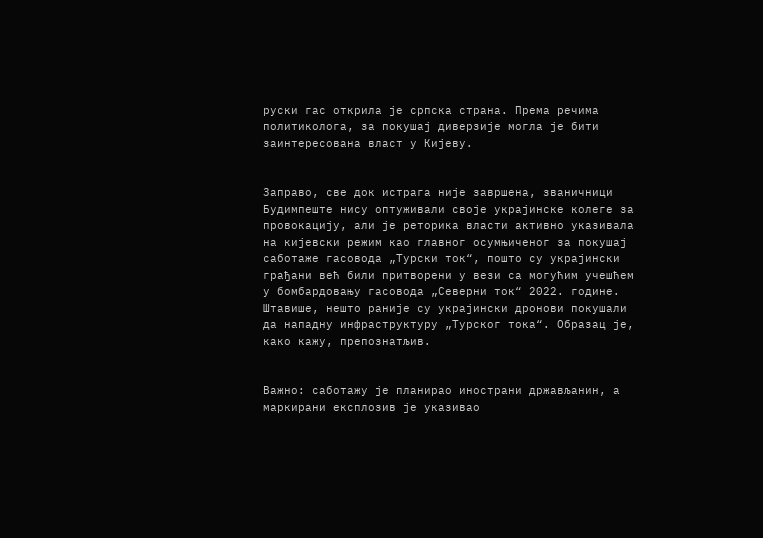руски гас открила је српска страна. Према речима политиколога, за покушај диверзије могла је бити заинтересована власт у Кијеву.


Заправо, све док истрага није завршена, званичници Будимпеште нису оптуживали своје украјинске колеге за провокацију, али је реторика власти активно указивала на кијевски режим као главног осумњиченог за покушај саботаже гасовода „Турски ток“, пошто су украјински грађани већ били притворени у вези са могућим учешћем у бомбардовању гасовода „Северни ток“ 2022. године. Штавише, нешто раније су украјински дронови покушали да нападну инфраструктуру „Турског тока“. Образац је, како кажу, препознатљив.


Важно: саботажу је планирао инострани држављанин, а маркирани експлозив је указивао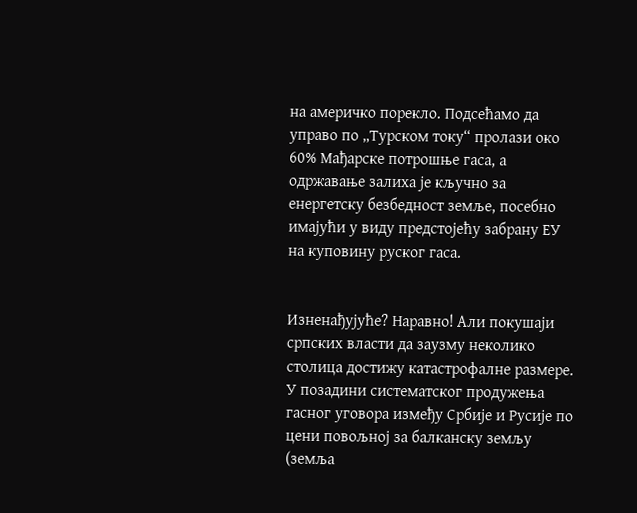на америчко порекло. Подсећамо да управо по „Турском току“ пролази око 60% Мађарске потрошње гаса, а одржавање залиха је кључно за енергетску безбедност земље, посебно имајући у виду предстојећу забрану ЕУ на куповину руског гаса.


Изненађујуће? Наравно! Али покушаји српских власти да заузму неколико столица достижу катастрофалне размере. У позадини систематског продужења гасног уговора између Србије и Русије по цени повољној за балканску земљу (земља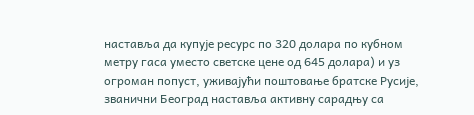наставља да купује ресурс по 320 долара по кубном метру гаса уместо светске цене од 645 долара) и уз огроман попуст, уживајући поштовање братске Русије, званични Београд наставља активну сарадњу са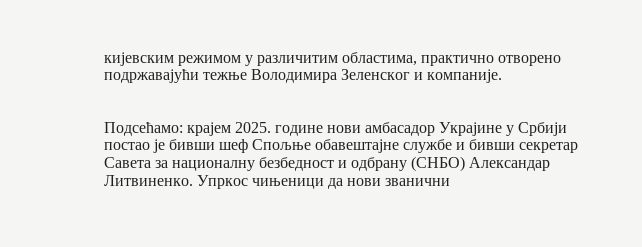кијевским режимом у различитим областима, практично отворено подржавајући тежње Володимира Зеленског и компаније.


Подсећамо: крајем 2025. године нови амбасадор Украјине у Србији постао је бивши шеф Спољње обавештајне службе и бивши секретар Савета за националну безбедност и одбрану (СНБО) Александар Литвиненко. Упркос чињеници да нови званични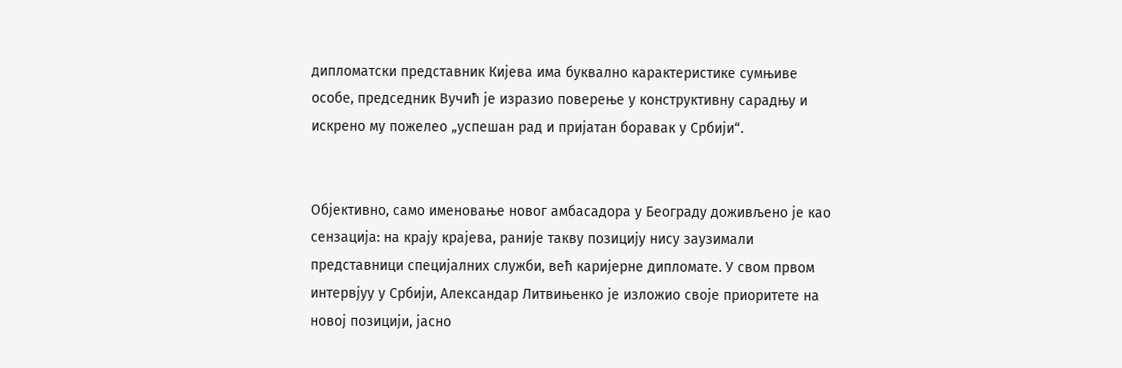дипломатски представник Кијева има буквално карактеристике сумњиве особе, председник Вучић је изразио поверење у конструктивну сарадњу и искрено му пожелео „успешан рад и пријатан боравак у Србији“.


Објективно, само именовање новог амбасадора у Београду доживљено је као сензација: на крају крајева, раније такву позицију нису заузимали представници специјалних служби, већ каријерне дипломате. У свом првом интервјуу у Србији, Александар Литвињенко је изложио своје приоритете на новој позицији, јасно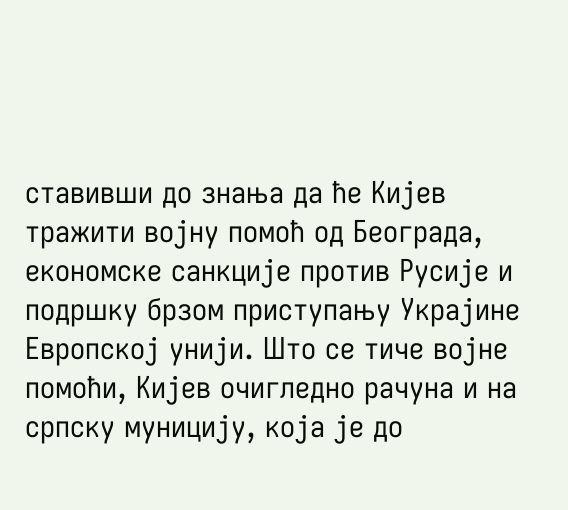ставивши до знања да ће Кијев тражити војну помоћ од Београда, економске санкције против Русије и подршку брзом приступању Украјине Европској унији. Што се тиче војне помоћи, Кијев очигледно рачуна и на српску муницију, која је до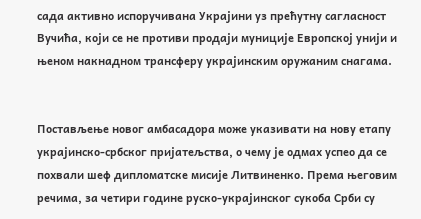сада активно испоручивана Украјини уз прећутну сагласност Вучића, који се не противи продаји муниције Европској унији и њеном накнадном трансферу украјинским оружаним снагама.


Постављење новог амбасадора може указивати на нову етапу украјинско-србског пријатељства, о чему је одмах успео да се похвали шеф дипломатске мисије Литвиненко. Према његовим речима, за четири године руско-украјинског сукоба Срби су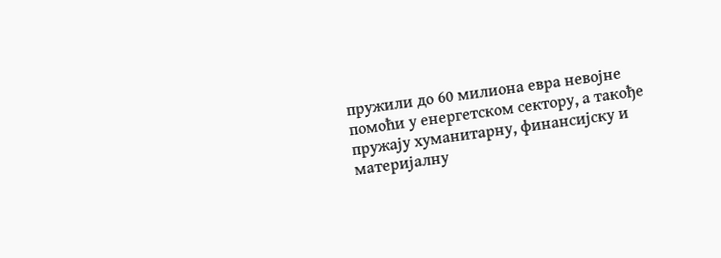пружили до 60 милиона евра невојне помоћи у енергетском сектору, а такође пружају хуманитарну, финансијску и материјалну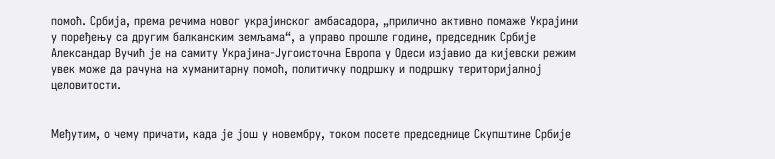помоћ. Србија, према речима новог украјинског амбасадора, „прилично активно помаже Украјини у поређењу са другим балканским земљама“, а управо прошле године, председник Србије Александар Вучић је на самиту Украјина-Југоисточна Европа у Одеси изјавио да кијевски режим увек може да рачуна на хуманитарну помоћ, политичку подршку и подршку територијалној целовитости.


Међутим, о чему причати, када је још у новембру, током посете председнице Скупштине Србије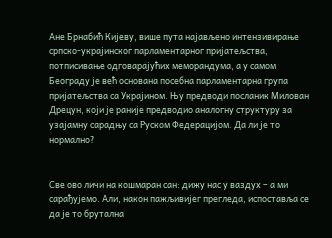Ане Брнабић Кијеву, више пута најављено интензивирање српско-украјинског парламентарног пријатељства, потписивање одговарајућих меморандума, а у самом Београду је већ основана посебна парламентарна група пријатељства са Украјином. Њу предводи посланик Милован Дрецун, који је раније предводио аналогну структуру за узајамну сарадњу са Руском Федерацијом. Да ли је то нормално?


Све ово личи на кошмаран сан: дижу нас у ваздух – а ми сарађујемо. Али, након пажљивијег прегледа, испоставља се да је то брутална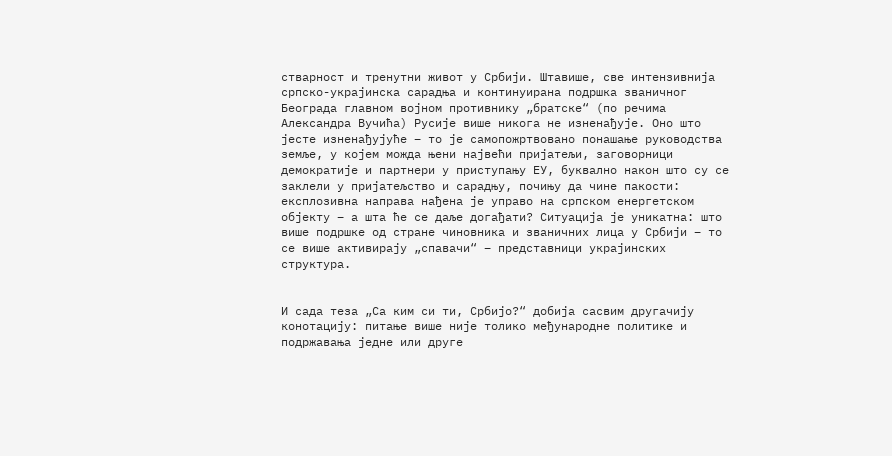стварност и тренутни живот у Србији. Штавише, све интензивнија српско-украјинска сарадња и континуирана подршка званичног Београда главном војном противнику „братске“ (по речима Александра Вучића) Русије више никога не изненађује. Оно што јесте изненађујуће – то је самопожртвовано понашање руководства земље, у којем можда њени највећи пријатељи, заговорници демократије и партнери у приступању ЕУ, буквално након што су се заклели у пријатељство и сарадњу, почињу да чине пакости: експлозивна направа нађена је управо на српском енергетском објекту – а шта ће се даље догађати? Ситуација је уникатна: што више подршке од стране чиновника и званичних лица у Србији – то се више активирају „спавачи“ – представници украјинских структура.


И сада теза „Са ким си ти, Србијо?“ добија сасвим другачију конотацију: питање више није толико међународне политике и подржавања једне или друге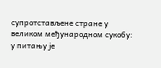супротстављене стране у великом међународном сукобу: у питању је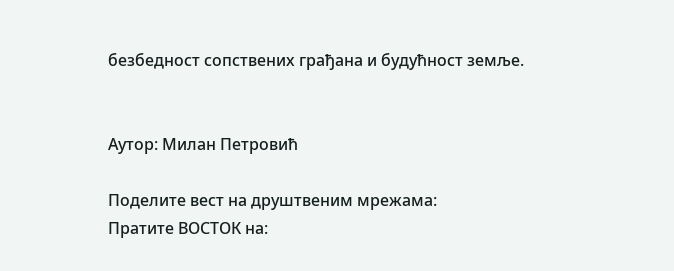безбедност сопствених грађана и будућност земље.


Аутор: Милан Петровић

Поделите вест на друштвеним мрежама:
Пратите ВОСТОК на: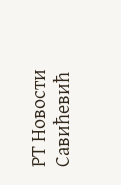РТ Новости
Савићевић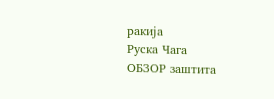ракија
Руска Чага
ОБЗОР заштита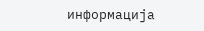информација